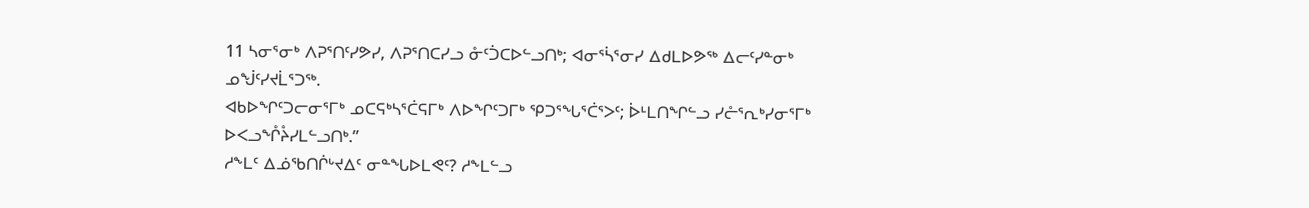11 ᓴᓂᕐᓂᒃ ᐱᕈᕐᑎᑦᓯᕗᓯ, ᐱᕈᕐᑎᑕᓯᓗ ᓁᑦᑑᑕᐅᓪᓗᑎᒃ; ᐊᓂᕐᓵᕐᓂᓯ ᐃᑯᒪᐅᕗᖅ ᐃᓕᑦᓯᓐᓂᒃ ᓄᖒᑦᓯᔪᒫᕐᑐᖅ.
ᐊᑲᐅᖏᑦᑐᓕᓂᕐᒥᒃ ᓄᑕᕋᒃᓴᕐᑖᕋᒥᒃ ᐱᐅᖏᑦᑐᒥᒃ ᕿᑐᕐᖓᕐᑖᕐᐳᑦ; ᐆᒻᒪᑎᖏᓪᓗ ᓯᓔᕐᕆᒃᓯᓂᕐᒥᒃ ᐅᐸᓗᖎᔧᓯᒪᓪᓗᑎᒃ.”
ᓱᖕᒪᑦ ᐃᓅᖃᑎᒌᒡᔪᐃᑦ ᓂᓐᖓᐅᒪᕙᑦ? ᓱᖕᒪᓪᓗ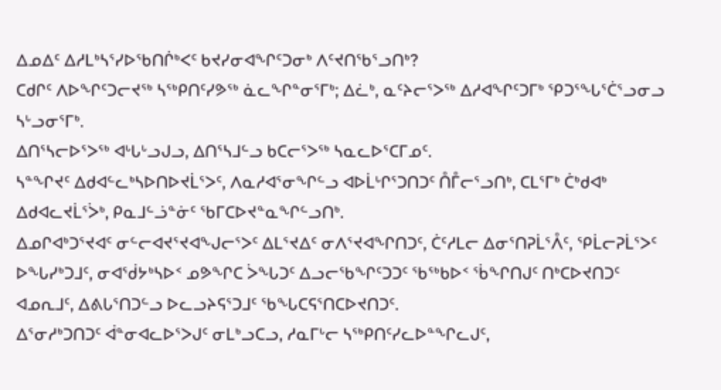ᐃᓄᐃᑦ ᐃᓱᒪᒃᓴᕐᓯᐅᖃᑎᒌᒃᐸᑦ ᑲᔪᓯᓂᐊᖏᑦᑐᓂᒃ ᐱᑦᔪᑎᖃᕐᓗᑎᒃ?
ᑕᑯᒋᑦ ᐱᐅᖏᑦᑐᓕᔪᖅ ᓴᖅᑭᑎᑦᓯᕗᖅ ᓈᓚᖏᓐᓂᕐᒥᒃ; ᐃᓛᒃ, ᓇᑦᔨᓕᕐᐳᖅ ᐃᓱᐊᖏᑦᑐᒥᒃ ᕿᑐᕐᖓᕐᑖᕐᓗᓂᓗ ᓴᒡᓗᓂᕐᒥᒃ.
ᐃᑎᕐᓴᓕᐅᕐᐳᖅ ᐊᒡᒐᒡᓗᒍᓗ, ᐃᑎᕐᓴᒧᓪᓗ ᑲᑕᓕᕐᐳᖅ ᓴᓇᓚᐅᕐᑕᒥᓄᑦ.
ᓴᓐᖏᔪᑦ ᐃᑯᐊᓪᓚᒃᓴᐅᑎᐅᔪᒫᕐᐳᑦ, ᐱᓇᓱᐊᕐᓂᖏᓪᓗ ᐊᐅᒫᒡᒋᕐᑐᑎᑐᑦ ᑍᒤᓕᕐᓗᑎᒃ, ᑕᒪᕐᒥᒃ ᑖᒃᑯᐊᒃ ᐃᑯᐊᓚᔪᒫᕐᐴᒃ, ᑭᓇᒧᓪᓘᓐᓃᑦ ᖃᒥᑕᐅᔪᓐᓇᖏᓪᓗᑎᒃ.
ᐃᓄᒋᐊᒃᑐᕐᔪᐊᑦ ᓂᓪᓕᐊᔪᕐᔪᐊᖑᓕᕐᐳᑦ ᐃᒪᕐᔪᐃᑦ ᓂᐱᕐᔪᐊᖏᑎᑐᑦ, ᑖᑦᓱᒪᓕ ᐃᓂᕐᑎᕈᒫᕐᐰᑦ, ᕿᒫᓕᕈᒫᕐᐳᑦ ᐅᖓᓯᒃᑐᒧᑦ, ᓂᐊᖂᔭᒃᓴᐅᑉ ᓄᕗᖏᑕ ᐴᖓᑐᑦ ᐃᓗᓕᖃᖏᑦᑐᑐᑦ ᖃᖅᑲᐅᑉ ᖄᖏᑎᒍᑦ ᑎᒃᑕᐅᔪᑎᑐᑦ ᐊᓄᕆᒧᑦ, ᐃᕕᒐᕐᑎᑐᓪᓗ ᐅᓚᓗᔨᕋᕐᑐᒧᑦ ᖃᖓᑕᕋᕐᑎᑕᐅᔪᑎᑐᑦ.
ᐃᕐᓂᓱᒃᑐᑎᑐᑦ ᐋᓐᓂᐊᓚᐅᕐᐳᒍᑦ ᓂᒪᒃᓗᑕᓗ, ᓱᓇᒥᒡᓕ ᓴᖅᑭᑎᑦᓯᓚᐅᓐᖏᓚᒍᑦ,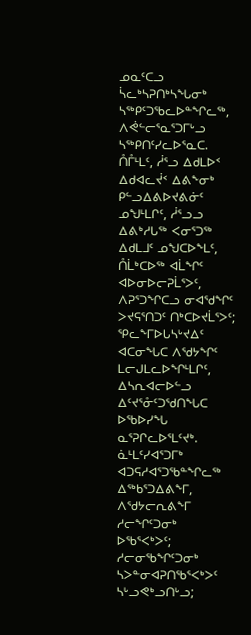ᓄᓇᑦᑕᓗ ᓵᓚᒃᓴᕈᑎᒃᓴᖓᓂᒃ ᓴᖅᑭᑦᑐᖃᓚᐅᓐᖏᓚᖅ, ᐱᕚᓪᓕᕐᓇᕐᑐᒥᒡᓗ ᓴᖅᑭᑎᑦᓯᓚᐅᕐᓇᑕ.
ᑍᒤᒻᒪᑦ, ᓲᕐᓗ ᐃᑯᒪᐅᑉ ᐃᑯᐊᓚᔫᑉ ᐃᕕᖕᓂᒃ ᑭᓪᓗᐃᕕᐅᔪᕕᓃᑦ ᓄᖑᒻᒪᒋᑦ, ᓲᕐᓗᓗ ᐃᕕᒃᓱᒐᖅ ᐸᓂᕐᑐᖅ ᐃᑯᒪᒧᑦ ᓄᖑᑕᐅᖕᒪᑦ, ᑍᒫᒃᑕᐅᖅ ᐊᒫᖏᑦ ᐊᐅᓂᐅᓕᕈᒫᕐᐳᑦ, ᐱᕈᕐᑐᖏᑕᓗ ᓂᐊᖁᖏᑦ ᐳᔪᕋᕐᑎᑐᑦ ᑎᒃᑕᐅᔪᒫᕐᐳᑦ; ᕿᓚᖕᒥᐅᒐᓴᒡᔪᐃᑦ ᐊᑕᓂᖓᑕ ᐱᖁᔭᖏᑦ ᒪᓕᒍᒪᓚᐅᖏᒻᒪᒋᑦ, ᐃᓴᕆᐊᓕᐅᓪᓗ ᐃᑦᔪᕐᓁᑦᑐᖁᑎᖓᑕ ᐅᖃᐅᓯᖓ ᓇᕐᕈᒋᓚᐅᕐᒪᑦᔪᒃ.
ᓈᒻᒪᑦᓯᐊᕐᑐᒥᒃ ᐊᑐᕋᓱᐊᕐᑐᖃᓐᖏᓚᖅ ᐃᖅᑲᕐᑐᐃᕕᖕᒥ, ᐱᖁᔭᓕᕆᕕᖕᒥ ᓱᓕᖏᑦᑐᓂᒃ ᐅᖃᕐᐸᒃᐳᑦ; ᓱᓕᓂᖃᖏᑦᑐᓂᒃ ᓴᐳᓐᓂᐊᕈᑎᖃᕐᐸᒃᐳᑦ ᓴᒡᓗᕙᒃᓗᑎᒡᓗ;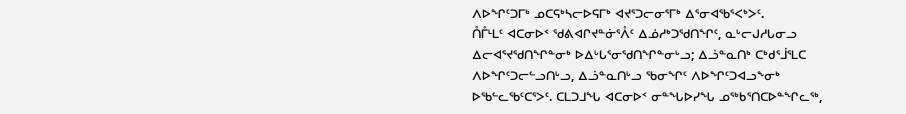ᐱᐅᖏᑦᑐᒥᒃ ᓄᑕᕋᒃᓴᓕᐅᕋᒥᒃ ᐊᔪᕐᑐᓕᓂᕐᒥᒃ ᐃᕐᓂᐊᖃᕐᐸᒃᐳᑦ.
ᑍᒤᒻᒪᑦ ᐊᑕᓂᐅᑉ ᖁᕕᐊᒋᔪᓐᓃᕐᐰᑦ ᐃᓅᓱᒃᑐᖁᑎᖏᑦ, ᓇᒡᓕᒍᓱᒐᓂᓗ ᐃᓕᐊᕐᔪᖁᑎᖏᓐᓂᒃ ᐅᐃᒡᒐᕐᓂᖁᑎᖏᓐᓂᒡᓗ; ᐃᓘᓐᓇᑎᒃ ᑕᒃᑯᕐᒨᕐᒪᑕ ᐱᐅᖏᑦᑐᓕᓪᓗᑎᒡᓗ, ᐃᓘᓐᓇᑎᒡᓗ ᖃᓂᖏᑦ ᐱᐅᖏᑦᑐᐊᓗᖕᓂᒃ ᐅᖃᓪᓚᖃᑦᑕᕐᐳᑦ. ᑕᒪᑐᒧᖓ ᐊᑕᓂᐅᑉ ᓂᓐᖓᐅᓯᖓ ᓄᖅᑲᕐᑎᑕᐅᓐᖏᓚᖅ,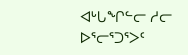ᐊᒡᒐᖏᓪᓕ ᓱᓕ ᐅᕐᓕᕐᑐᕐᐳᑦ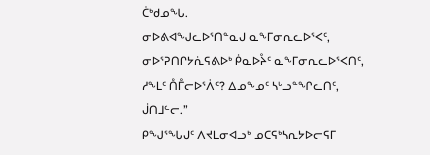ᑖᒃᑯᓄᖓ.
ᓂᐅᕕᐊᖑᓚᐅᕐᑎᓐᓇᒍ ᓇᖕᒥᓂᕆᓚᐅᕐᐸᑦ, ᓂᐅᕐᕈᑎᒋᔭᕇᕋᕕᐅᒃ ᑮᓇᐅᔧᑦ ᓇᖕᒥᓂᕆᓚᐅᕐᐸᑎᑦ, ᓱᖕᒪᑦ ᑍᒤᓕᐅᕐᐲᑦ? ᐃᓄᖕᓄᑦ ᓴᒡᓗᓐᖏᓚᑎᑦ, ᒎᑎᒧᓪᓕ.”
ᑭᖑᕐᖓᒍᑦ ᐱᔪᒪᓂᐊᓗᒃ ᓄᑕᕋᒃᓴᕆᔭᐅᓕᕋᒥ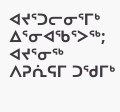ᐊᔪᕐᑐᓕᓂᕐᒥᒃ ᐃᕐᓂᐊᖃᕐᐳᖅ; ᐊᔪᕐᓂᖅ ᐱᕈᕇᕋᒥ ᑐᖁᒥᒃ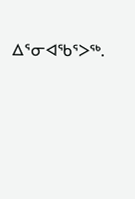ᐃᕐᓂᐊᖃᕐᐳᖅ.